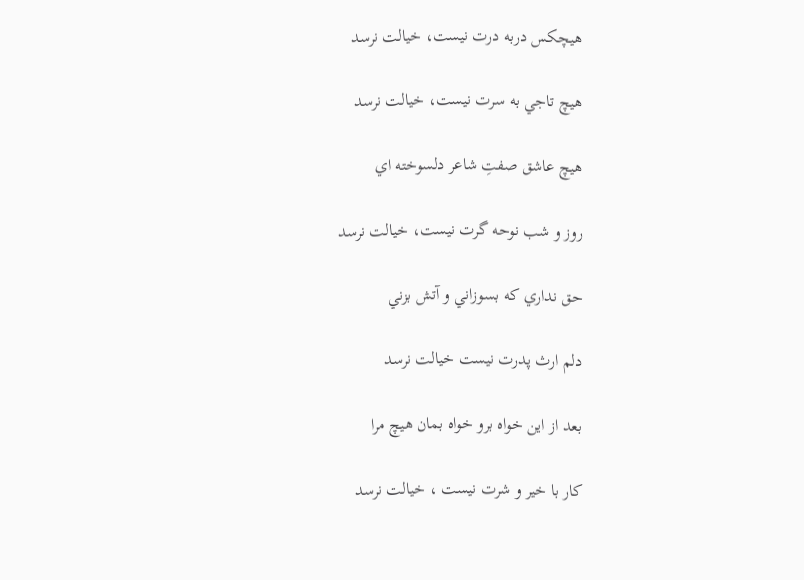هيچكس دربه درت نيست، خيالت نرسد

هيچ تاجي به سرت نيست، خيالت نرسد

هيچ عاشق صفتِ شاعر دلسوخته اي

روز و شب نوحه گرت نيست، خيالت نرسد

حق نداري كه بسوزاني و آتش بزني

دلم ارث پدرت نيست خيالت نرسد

بعد از اين خواه برو خواه بمان هيچ مرا

كار با خير و شرت نيست ، خيالت نرسد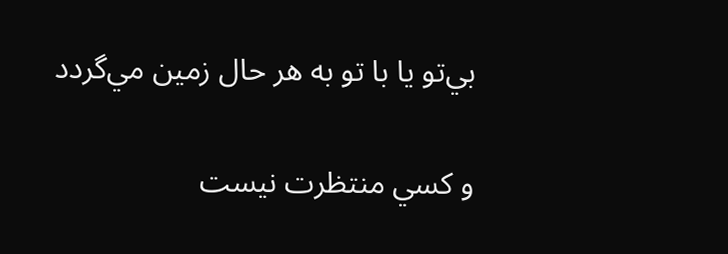بي‌تو يا با تو به هر حال زمين مي‌گردد

و كسي منتظرت نيست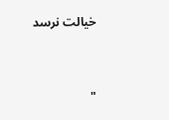خيالت نرسد



"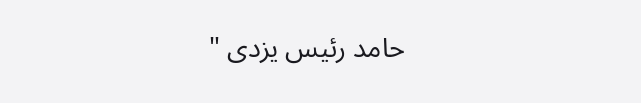حامد رئیس یزدی "